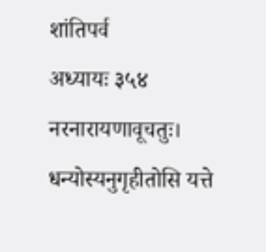शांतिपर्व
अध्यायः ३५४
नरनारायणावूचतुः।
धन्योस्यनुगृहीतोसि यत्ते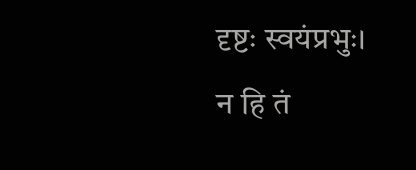दृष्टः स्वयंप्रभुः।
न हि तं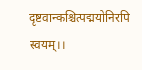दृष्टवान्कश्चित्पद्मयोनिरपि स्वयम्।।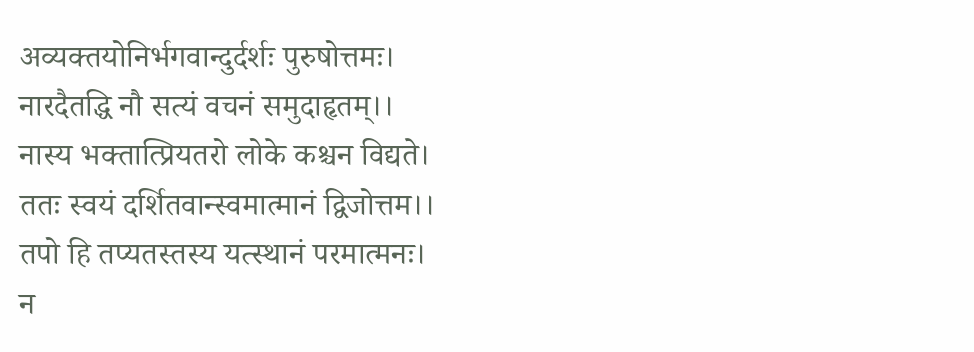अव्यक्तयोनिर्भगवान्दुर्दर्शः पुरुषोत्तमः।
नारदैतद्धि नौ सत्यं वचनं समुदाहृतम्।।
नास्य भक्तात्प्रियतरो लोके कश्चन विद्यते।
ततः स्वयं दर्शितवान्स्वमात्मानं द्विजोत्तम।।
तपो हि तप्यतस्तस्य यत्स्थानं परमात्मनः।
न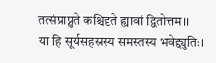तत्संप्राप्नुते कश्चिदृते ह्यावां द्वितोत्तम।।
या हि सूर्यसहस्रस्य समस्तस्य भवेद्द्युतिः।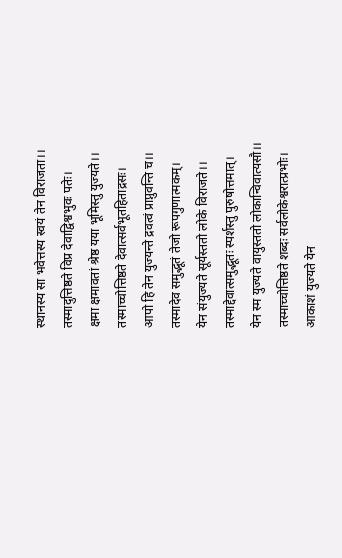स्थानस्य सा भवेत्तस्य स्वयं तेन विराजता।।
तस्मादुत्तिष्ठते विप्र देवाद्विश्वभुवः पतेः।
क्षमा क्षमावतां श्रेष्ठ यया भूमिस्तु युज्यते।।
तस्माच्चोत्तिष्ठते देवात्सर्वभूतहिताद्रसः।
आपो हि तेन युज्यन्ते द्रवत्वं प्राप्नुवन्ति च।।
तस्मादेव समुद्भूतं तेजो रूपगुणात्मकम्।
येन संयुज्यते सूर्यस्ततो लोके विराजते।।
तस्माद्देवात्समुद्भूतः स्पर्शस्तु पुरुषोत्तमात्।
येन स्म युज्यते वायुस्ततो लोकान्विवात्यसौ।।
तस्माच्चोत्तिष्ठते शब्दः सर्वलोकेश्वरात्प्रभोः।
आकाशं युज्यते येन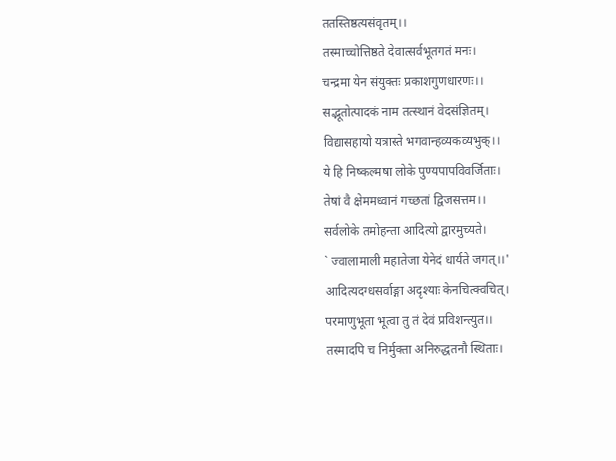ततस्तिष्ठत्यसंवृतम्।।
तस्माच्चोत्तिष्ठते देवात्सर्वभूतगतं मनः।
चन्द्रमा येन संयुक्तः प्रकाशगुणधारणः।।
सद्भूतोत्पादकं नाम तत्स्थानं वेदसंज्ञितम्।
विद्यासहायो यत्रास्ते भगवान्हव्यकव्यभुक्।।
ये हि निष्कल्मषा लोके पुण्यपापविवर्जिताः।
तेषां वै क्षेममध्वानं गच्छतां द्विजसत्तम।।
सर्वलोके तमोहन्ता आदित्यो द्वारमुच्यते।
` ज्वालामाली महातेजा येनेदं धार्यते जगत्।।'
आदित्यदग्धसर्वाङ्गा अदृश्याः केनचित्क्वचित्।
परमाणुभूता भूत्वा तु तं देवं प्रविशन्त्युत।।
तस्मादपि च निर्मुक्ता अनिरुद्धतनौ स्थिताः।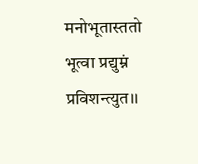मनोभूतास्ततो भूत्वा प्रद्युम्नं प्रविशन्त्युत।।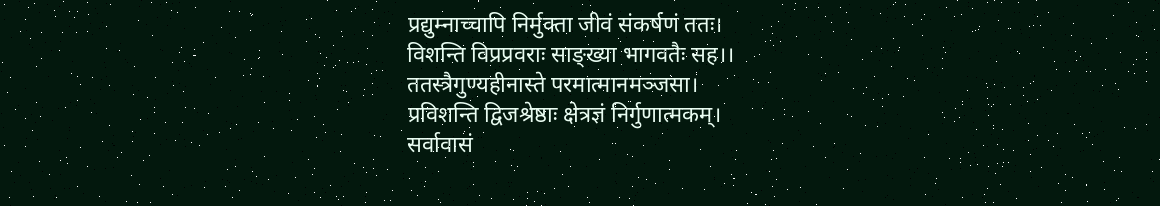प्रद्युम्नाच्चापि निर्मुक्ता जीवं संकर्षणं ततः।
विशन्ति विप्रप्रवराः साङ्ख्या भागवतैः सह।।
ततस्त्रैगुण्यहीनास्ते परमात्मानमञ्जसा।
प्रविशन्ति द्विजश्रेष्ठाः क्षेत्रज्ञं निर्गुणात्मकम्।
सर्वावासं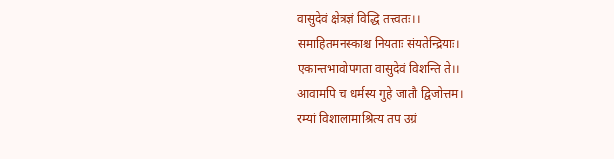वासुदेवं क्षेत्रज्ञं विद्धि तत्त्वतः।।
समाहितमनस्काश्च नियताः संयतेन्द्रियाः।
एकान्तभावोपगता वासुदेवं विशन्ति ते।।
आवामपि च धर्मस्य गुहे जातौ द्विजोत्तम।
रम्यां विशालामाश्रित्य तप उग्रं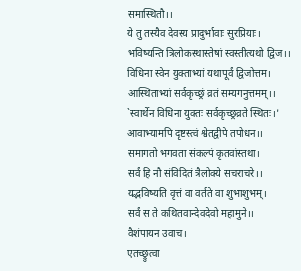समास्थितौ।।
ये तु तस्यैव देवस्य प्रादुर्भावाः सुरप्रियाः।
भविष्यन्ति त्रिलोकस्थास्तेषां स्वस्तीत्यथो द्विज।।
विधिना स्वेन युक्ताभ्यां यथापूर्वं द्विजोत्तम।
आस्थिताभ्यां सर्वकृच्छ्रं व्रतं सम्यगनुत्तमम्।।
`स्वार्थेन विधिना युक्तः सर्वकृच्छ्रव्रते स्थितः।'
आवाभ्यामपि दृष्टस्त्वं श्वेतद्वीपे तपोधन।।
समागतो भगवता संकल्पं कृतवांस्तथा।
सर्वं हि नौ संविदितं त्रैलोक्ये सचराचरे।।
यद्भविष्यति वृत्तं वा वर्तते वा शुभाशुभम्।
सर्वं स ते कथितवान्देवदेवो महामुने।।
वैशंपायन उवाच।
एतच्छ्रुत्वा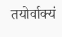तयोर्वाक्यं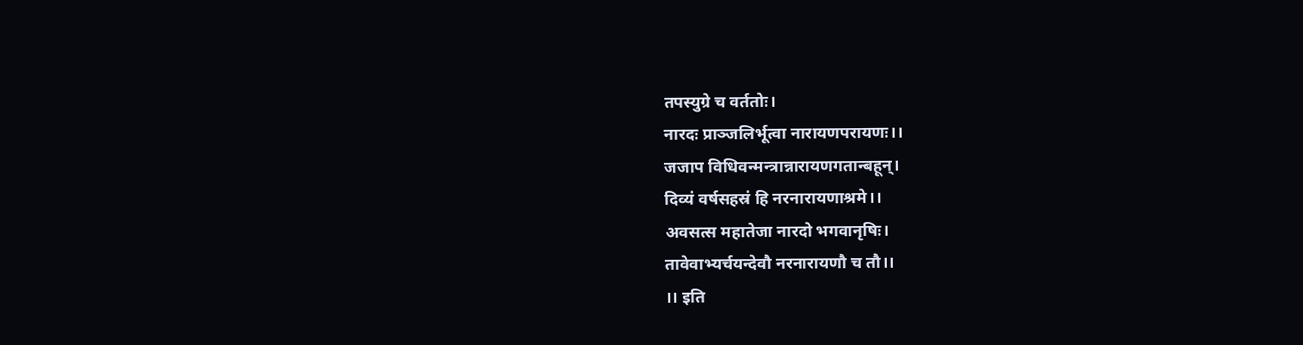तपस्युग्रे च वर्ततोः।
नारदः प्राञ्जलिर्भूत्वा नारायणपरायणः।।
जजाप विधिवन्मन्त्रान्नारायणगतान्बहून्।
दिव्यं वर्षसहस्रं हि नरनारायणाश्रमे।।
अवसत्स महातेजा नारदो भगवानृषिः।
तावेवाभ्यर्चयन्देवौ नरनारायणौ च तौ।।
।। इति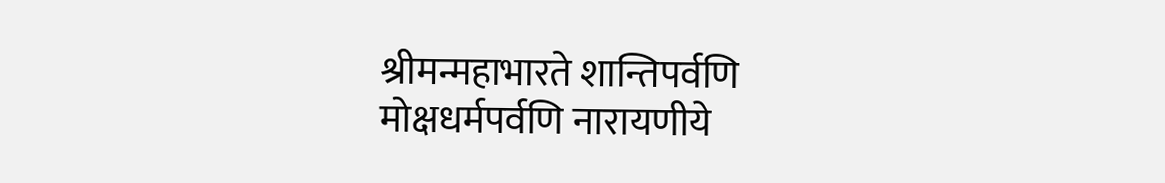श्रीमन्महाभारते शान्तिपर्वणि
मोक्षधर्मपर्वणि नारायणीये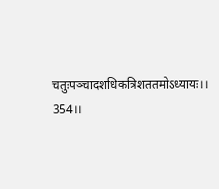चतुःपञ्चादशधिकत्रिशततमोऽध्यायः।। 354।।